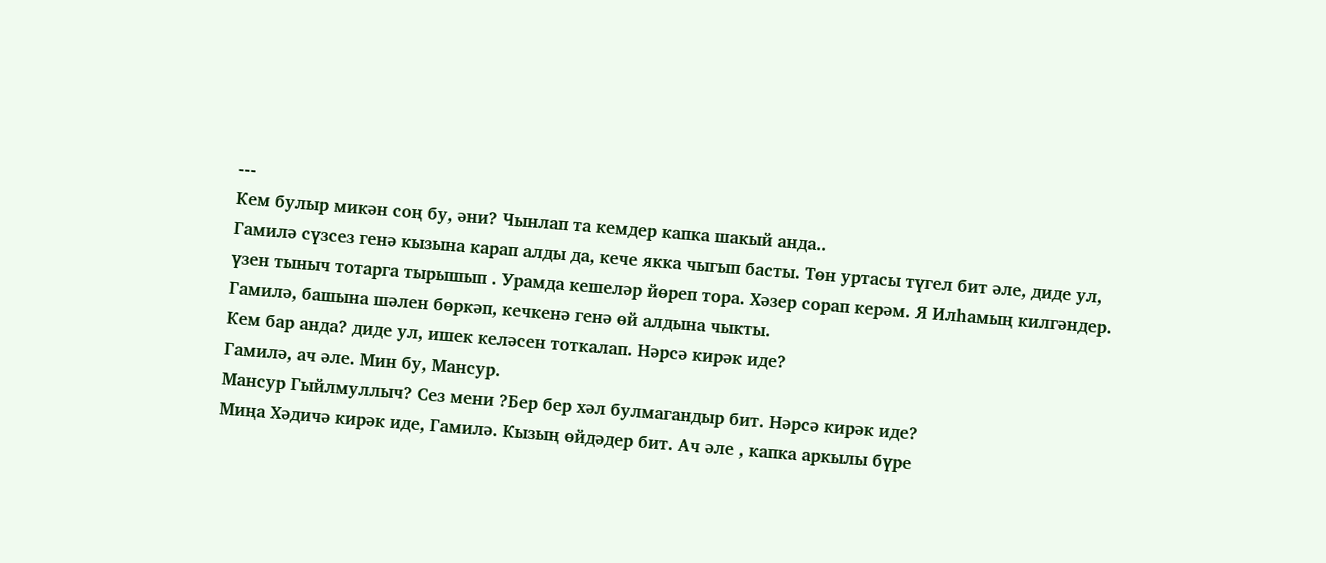---
Кем булыр микән соң бу, әни? Чынлап та кемдер капка шакый анда..
Гамилә сүзсез генә кызына карап алды да, кече якка чыгып басты. Төн уртасы түгел бит әле, диде ул, үзен тыныч тотарга тырышып . Урамда кешеләр йөреп тора. Хәзер сорап керәм. Я Илһамың килгәндер.
Гамилә, башына шәлен бөркәп, кечкенә генә өй алдына чыкты.
Кем бар анда? диде ул, ишек келәсен тоткалап. Нәрсә кирәк иде?
Гамилә, ач әле. Мин бу, Мансур.
Мансур Гыйлмуллыч? Сез мени ?Бер бер хәл булмагандыр бит. Нәрсә кирәк иде?
Миңа Хәдичә кирәк иде, Гамилә. Кызың өйдәдер бит. Ач әле , капка аркылы бүре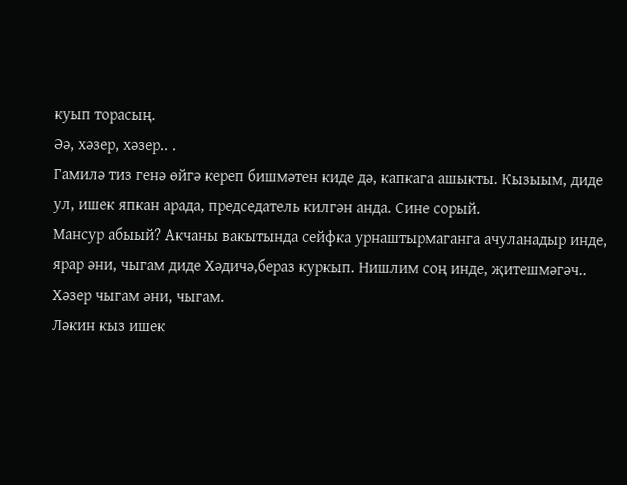куып торасың.
Әә, хәзер, хәзер.. .
Гамилә тиз генә өйгә кереп бишмәтен киде дә, капкага ашыкты. Кызыым, диде ул, ишек япкан арада, председатель килгән анда. Сине сорый.
Мансур абыый? Акчаны вакытында сейфка урнаштырмаганга ачуланадыр инде, ярар әни, чыгам диде Хәдичә,бераз куркып. Нишлим соң инде, җитешмәгәч.. Хәзер чыгам әни, чыгам.
Ләкин кыз ишек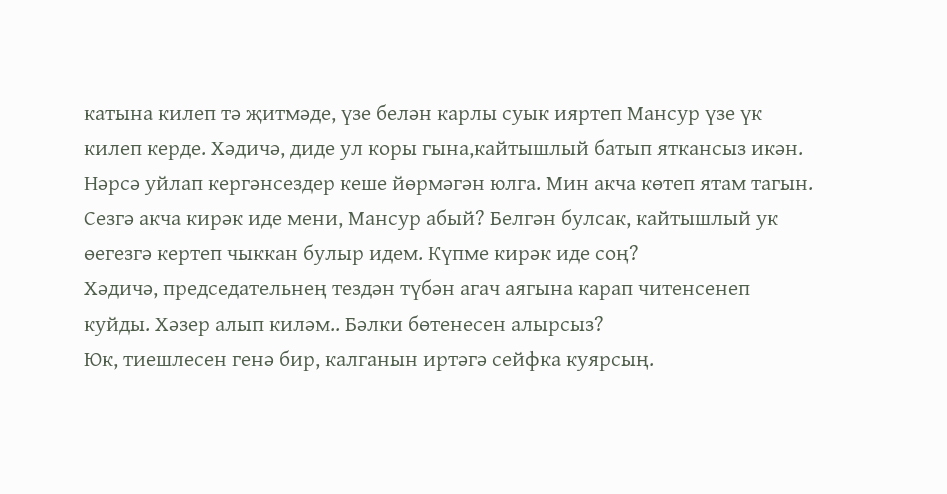катына килеп тә җитмәде, үзе белән карлы суык ияртеп Мансур үзе үк килеп керде. Хәдичә, диде ул коры гына,кайтышлый батып яткансыз икән. Нәрсә уйлап кергәнсездер кеше йөрмәгән юлга. Мин акча көтеп ятам тагын.
Сезгә акча кирәк иде мени, Мансур абый? Белгән булсак, кайтышлый ук өегезгә кертеп чыккан булыр идем. Күпме кирәк иде соң?
Хәдичә, председательнең тездән түбән агач аягына карап читенсенеп куйды. Хәзер алып киләм.. Бәлки бөтенесен алырсыз?
Юк, тиешлесен генә бир, калганын иртәгә сейфка куярсың.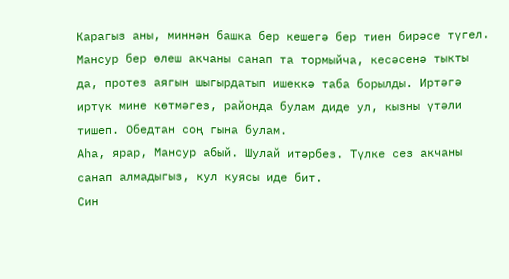Карагыз аны, миннән башка бер кешегә бер тиен бирәсе түгел.
Мансур бер өлеш акчаны санап та тормыйча, кесәсенә тыкты да, протез аягын шыгырдатып ишеккә таба борылды. Иртәгә иртүк мине көтмәгез, районда булам диде ул, кызны үтәли тишеп. Обедтан соң гына булам.
Аһа, ярар, Мансур абый. Шулай итәрбез. Түлке сез акчаны санап алмадыгыз, кул куясы иде бит.
Син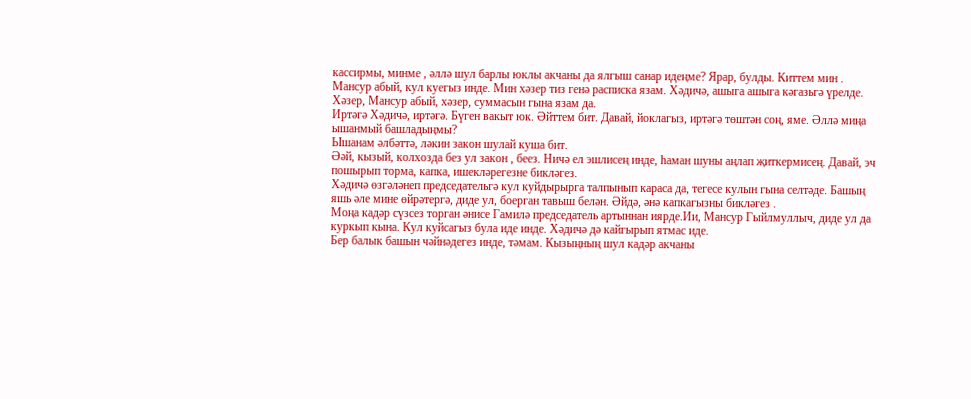кассирмы, минме , әллә шул барлы юклы акчаны да ялгыш санар идеңме? Ярар, булды. Киттем мин .
Мансур абый, кул куегыз инде. Мин хәзер тиз генә расписка язам. Хәдичә, ашыга ашыга кәгазьгә үрелде. Хәзер, Мансур абый, хәзер, суммасын гына язам да.
Иртәгә Хәдичә, иртәгә. Бүген вакыт юк. Әйттем бит. Давай, йоклагыз, иртәгә төштән соң, яме. Әллә миңа ышанмый башладыңмы?
Ышанам әлбәттә, ләкин закон шулай куша бит.
Әәй, кызый, колхозда без ул закон , беез. Ничә ел эшлисең инде, һаман шуны аңлап җиткермисең. Давай, эч пошырып торма, капка, ишекләрегезне бикләгез.
Хәдичә өзгәләнеп председательгә кул куйдырырга талпынып караса да, тегесе кулын гына селтәде. Башың яшь әле мине өйрәтергә, диде ул, боерган тавыш белән. Әйдә, әнә капкагызны бикләгез .
Моңа кадәр сүзсез торган әнисе Гамилә председатель артыннан иярде.Ии, Мансур Гыйлмуллыч, диде ул да куркып кына. Кул куйсагыз була иде инде. Хәдичә дә кайгырып ятмас иде.
Бер балык башын чәйнәдегез инде, тәмам. Кызыңның шул кадәр акчаны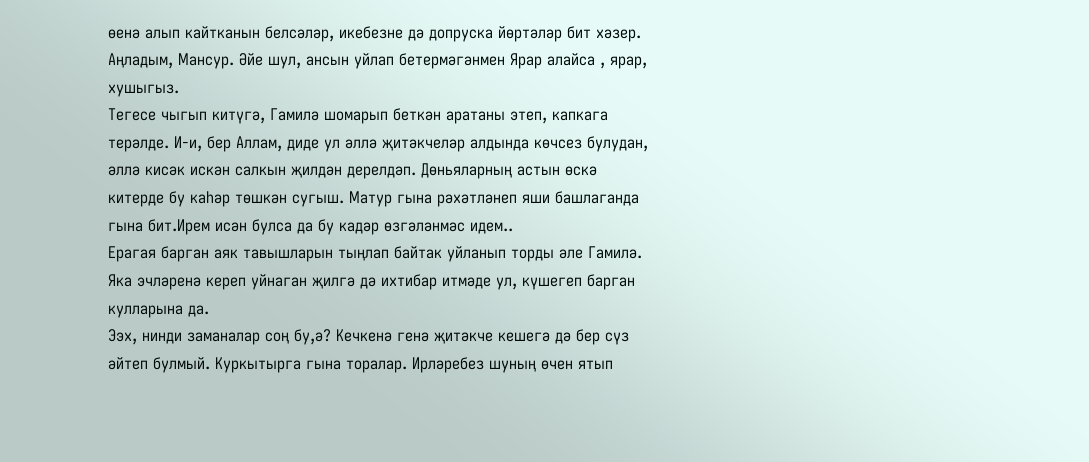өенә алып кайтканын белсәләр, икебезне дә допруска йөртәләр бит хәзер.
Аңладым, Мансур. Әйе шул, ансын уйлап бетермәгәнмен Ярар алайса , ярар, хушыгыз.
Тегесе чыгып китүгә, Гамилә шомарып беткән аратаны этеп, капкага терәлде. И-и, бер Аллам, диде ул әллә җитәкчеләр алдында көчсез булудан, әллә кисәк искән салкын җилдән дерелдәп. Дөньяларның астын өскә китерде бу каһәр төшкән сугыш. Матур гына рәхәтләнеп яши башлаганда гына бит.Ирем исән булса да бу кадәр өзгәләнмәс идем..
Ерагая барган аяк тавышларын тыңлап байтак уйланып торды әле Гамилә. Яка эчләренә кереп уйнаган җилгә дә ихтибар итмәде ул, күшегеп барган кулларына да.
Ээх, нинди заманалар соң бу,ә? Кечкенә генә җитәкче кешегә дә бер сүз әйтеп булмый. Куркытырга гына торалар. Ирләребез шуның өчен ятып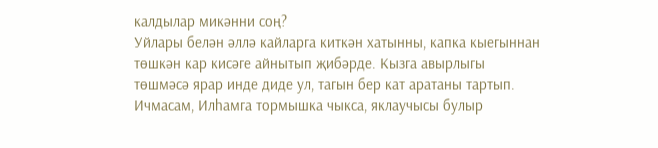калдылар микәнни соң?
Уйлары белән әллә кайларга киткән хатынны, капка кыегыннан төшкән кар кисәге айнытып җибәрде. Кызга авырлыгы төшмәсә ярар инде диде ул, тагын бер кат аратаны тартып. Ичмасам, Илһамга тормышка чыкса, яклаучысы булыр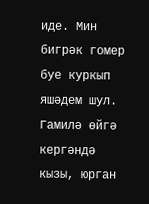иде. Мин бигрәк гомер буе куркып яшәдем шул.
Гамилә өйгә кергәндә кызы, юрган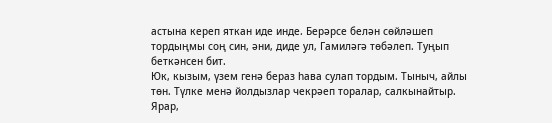астына кереп яткан иде инде. Берәрсе белән сөйләшеп тордыңмы соң син, әни, диде ул, Гамиләгә төбәлеп. Туңып беткәнсен бит.
Юк, кызым, үзем генә бераз һава сулап тордым. Тыныч, айлы төн. Түлке менә йолдызлар чекрәеп торалар, салкынайтыр. Ярар,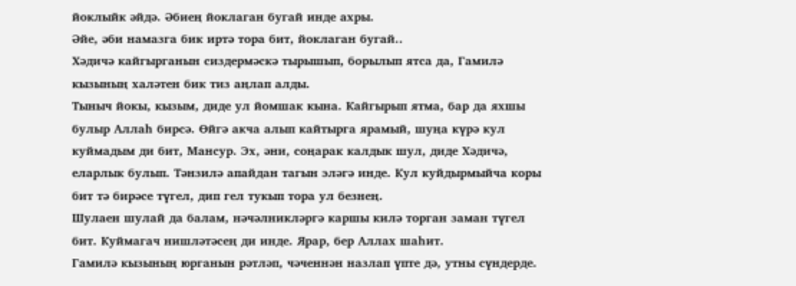йоклыйк әйдә. Әбиең йоклаган бугай инде ахры.
Әйе, әби намазга бик иртә тора бит, йоклаган бугай..
Хәдичә кайгырганын сиздермәскә тырышып, борылып ятса да, Гамилә кызының халәтен бик тиз аңлап алды.
Тыныч йокы, кызым, диде ул йомшак кына. Кайгырып ятма, бар да яхшы булыр Аллаһ бирсә. Өйгә акча алып кайтырга ярамый, шуңа күрә кул куймадым ди бит, Мансур. Эх, әни, соңарак калдык шул, диде Хәдичә, еларлык булып. Тәнзилә апайдан тагын эләгә инде. Кул куйдырмыйча коры бит тә бирәсе түгел, дип гел тукып тора ул безнең.
Шулаен шулай да балам, нәчәлникләргә каршы килә торган заман түгел бит. Куймагач нишләтәсең ди инде. Ярар, бер Аллах шаһит.
Гамилә кызының юрганын рәтләп, чәченнән назлап үпте дә, утны сүндерде.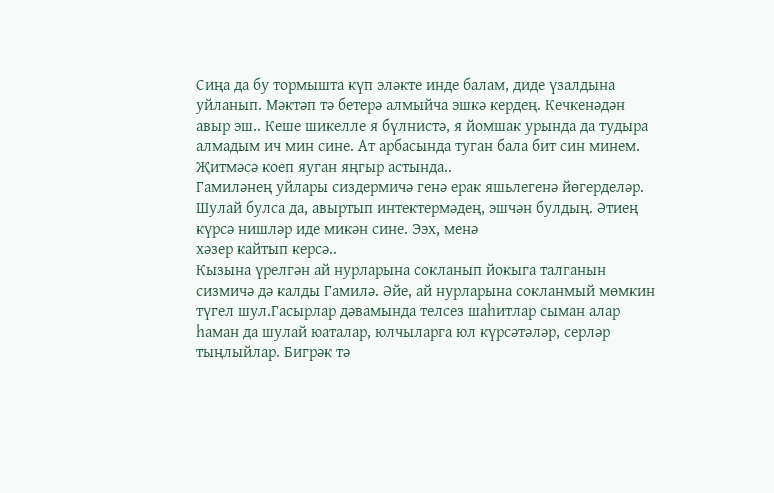Сиңа да бу тормышта күп эләкте инде балам, диде үзалдына уйланып. Мәктәп тә бетерә алмыйча эшкә кердең. Кечкенәдән авыр эш.. Кеше шикелле я бүлнистә, я йомшак урында да тудыра алмадым ич мин сине. Ат арбасында туган бала бит син минем. Җитмәсә коеп яуган яңгыр астында..
Гамиләнең уйлары сиздермичә генә ерак яшьлегенә йөгерделәр. Шулай булса да, авыртып интектермәдең, эшчән булдың. Әтиең күрсә нишләр иде микән сине. Ээх, менә
хәзер кайтып керсә..
Кызына үрелгән ай нурларына сокланып йокыга талганын сизмичә дә калды Гамилә. Әйе, ай нурларына сокланмый мөмкин түгел шул.Гасырлар дәвамында телсез шаһитлар сыман алар һаман да шулай юаталар, юлчыларга юл күрсәтәләр, серләр тыңлыйлар. Бигрәк тә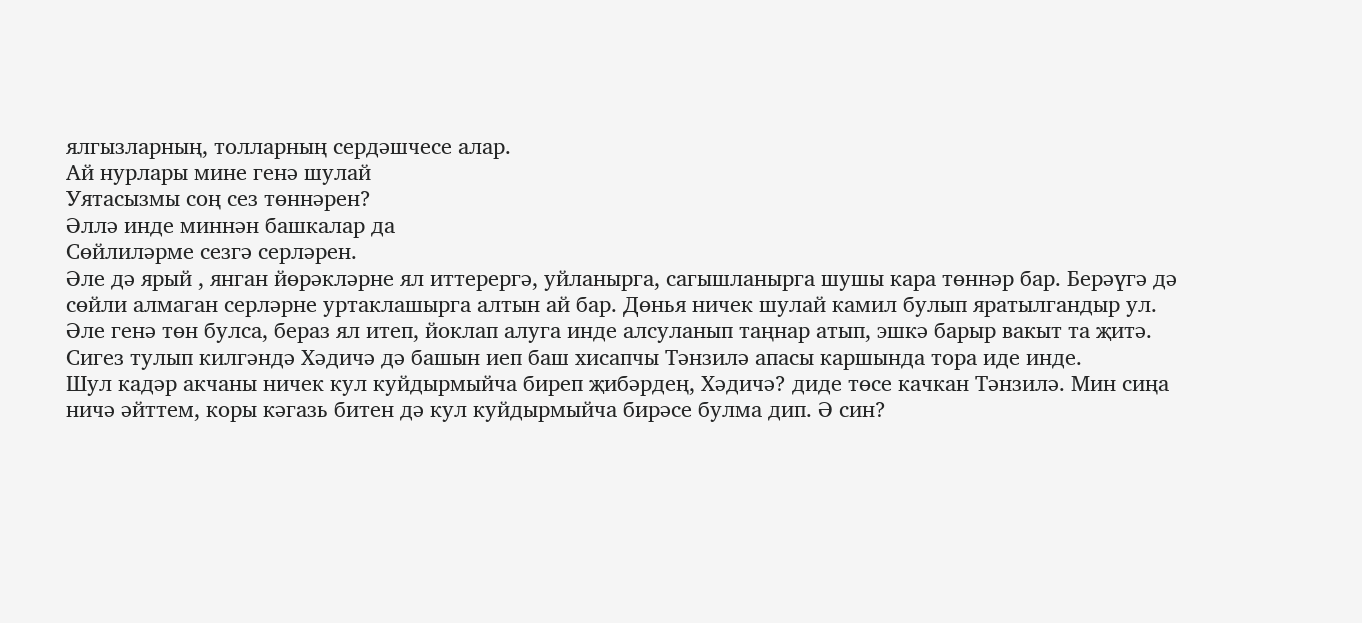ялгызларның, толларның сердәшчесе алар.
Ай нурлары мине генә шулай
Уятасызмы соң сез төннәрен?
Әллә инде миннән башкалар да
Сөйлиләрме сезгә серләрен.
Әле дә ярый , янган йөрәкләрне ял иттерергә, уйланырга, сагышланырга шушы кара төннәр бар. Берәүгә дә сөйли алмаган серләрне уртаклашырга алтын ай бар. Дөнья ничек шулай камил булып яратылгандыр ул. Әле генә төн булса, бераз ял итеп, йоклап алуга инде алсуланып таңнар атып, эшкә барыр вакыт та җитә.
Сигез тулып килгәндә Хәдичә дә башын иеп баш хисапчы Тәнзилә апасы каршында тора иде инде.
Шул кадәр акчаны ничек кул куйдырмыйча биреп җибәрдең, Хәдичә? диде төсе качкан Тәнзилә. Мин сиңа ничә әйттем, коры кәгазь битен дә кул куйдырмыйча бирәсе булма дип. Ә син?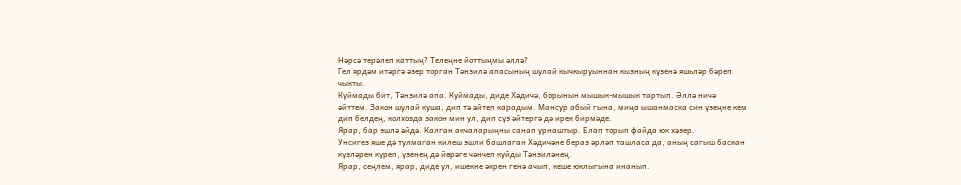Нәрсә терәлеп каттың? Телеңне йоттыңмы әллә?
Гел ярдәм итәргә әзер торган Тәнзилә апасының шулай кычкыруыннан кызның күзенә яшьләр бәреп чыкты.
Куймады бит, Тәнзилә апа. Куймады, диде Хәдичә, борынын мышык-мышык тартып. Әллә ничә әйттем. Закон шулай куша, дип тә әйтеп карадым. Мансур абый гына, миңа ышанмаска син үзеңне кем дип белдең, колхозда закон мин ул, дип сүз әйтергә дә ирек бирмәде.
Ярар, бар эшлә әйдә. Калган акчаларыңны санап урнаштыр. Елап торып файда юк хәзер.
Унсигез яше дә тулмаган килеш эшли башлаган Хәдичәне бераз әрләп ташласа да, аның сагыш баскан күзләрен күреп, үзенең дә йөрәге чәнчеп куйды Тәнзиләнең.
Ярар, сеңлем, ярар, диде ул, ишекне әкрен генә ачып, кеше юклыгына инанып.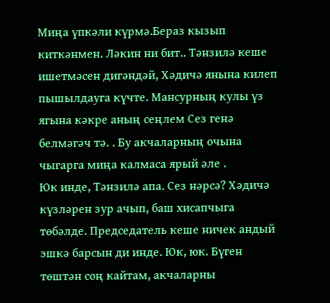Миңа үпкәли күрмә.Бераз кызып киткәнмен. Ләкин ни бит.. Тәнзилә кеше ишетмәсен дигәндәй, Хәдичә янына килеп пышылдауга күчте. Мансурның кулы үз ягына кәкре аның сеңлем Сез генә белмәгәч тә. . Бу акчаларның очына чыгарга миңа калмаса ярый әле .
Юк инде, Тәнзилә апа. Сез нәрсә? Хәдичә күзләрен зур ачып, баш хисапчыга төбәлде. Председатель кеше ничек андый эшкә барсын ди инде. Юк, юк. Бүген төштән соң кайтам, акчаларны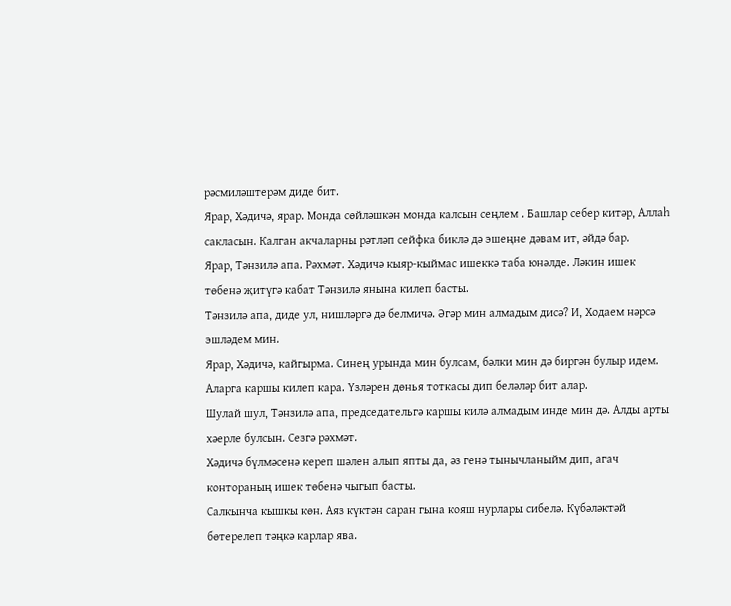рәсмиләштерәм диде бит.
Ярар, Хәдичә, ярар. Монда сөйләшкән монда калсын сеңлем . Башлар себер китәр, Аллаһ сакласын. Калган акчаларны рәтләп сейфка биклә дә эшеңне дәвам ит, әйдә бар.
Ярар, Тәнзилә апа. Рәхмәт. Хәдичә кыяр-кыймас ишеккә таба юнәлде. Ләкин ишек төбенә җитүгә кабат Тәнзилә янына килеп басты.
Тәнзилә апа, диде ул, нишләргә дә белмичә. Әгәр мин алмадым дисә? И, Ходаем нәрсә эшләдем мин.
Ярар, Хәдичә, кайгырма. Синең урында мин булсам, бәлки мин дә биргән булыр идем. Аларга каршы килеп кара. Үзләрен дөнья тоткасы дип беләләр бит алар.
Шулай шул, Тәнзилә апа, председательгә каршы килә алмадым инде мин дә. Алды арты хәерле булсын. Сезгә рәхмәт.
Хәдичә бүлмәсенә кереп шәлен алып япты да, әз генә тынычланыйм дип, агач контораның ишек төбенә чыгып басты.
Салкынча кышкы көн. Аяз күктән саран гына кояш нурлары сибелә. Күбәләктәй бөтерелеп тәңкә карлар ява.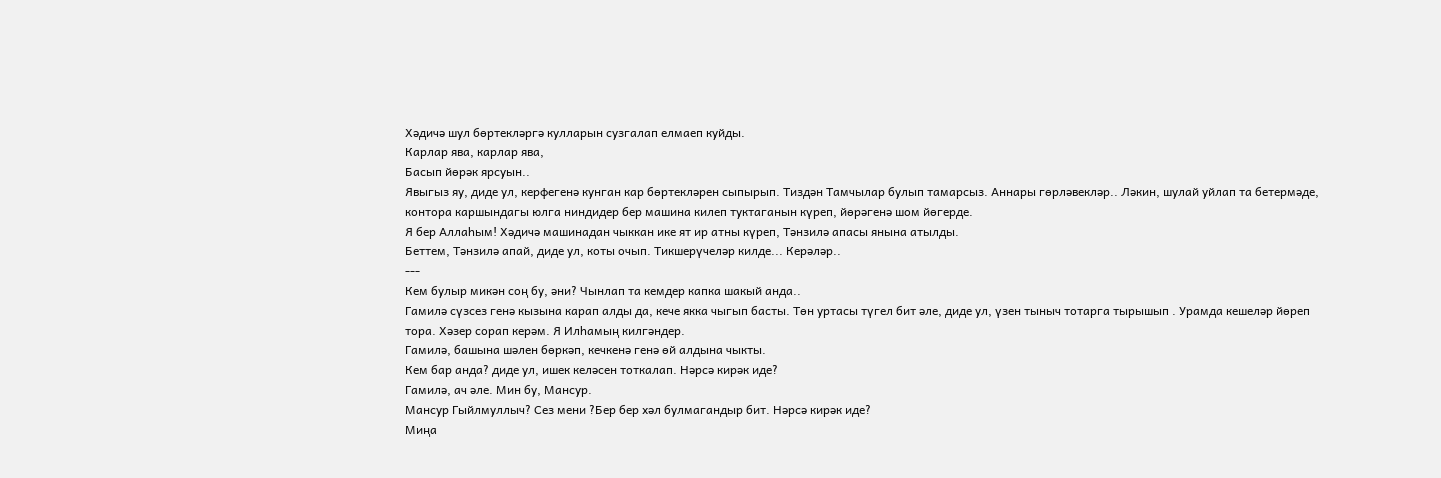Хәдичә шул бөртекләргә кулларын сузгалап елмаеп куйды.
Карлар ява, карлар ява,
Басып йөрәк ярсуын..
Явыгыз яу, диде ул, керфегенә кунган кар бөртекләрен сыпырып. Тиздән Тамчылар булып тамарсыз. Аннары гөрләвекләр.. Ләкин, шулай уйлап та бетермәде, контора каршындагы юлга ниндидер бер машина килеп туктаганын күреп, йөрәгенә шом йөгерде.
Я бер Аллаһым! Хәдичә машинадан чыккан ике ят ир атны күреп, Тәнзилә апасы янына атылды.
Беттем, Тәнзилә апай, диде ул, коты очып. Тикшерүчеләр килде... Керәләр..
---
Кем булыр микән соң бу, әни? Чынлап та кемдер капка шакый анда..
Гамилә сүзсез генә кызына карап алды да, кече якка чыгып басты. Төн уртасы түгел бит әле, диде ул, үзен тыныч тотарга тырышып . Урамда кешеләр йөреп тора. Хәзер сорап керәм. Я Илһамың килгәндер.
Гамилә, башына шәлен бөркәп, кечкенә генә өй алдына чыкты.
Кем бар анда? диде ул, ишек келәсен тоткалап. Нәрсә кирәк иде?
Гамилә, ач әле. Мин бу, Мансур.
Мансур Гыйлмуллыч? Сез мени ?Бер бер хәл булмагандыр бит. Нәрсә кирәк иде?
Миңа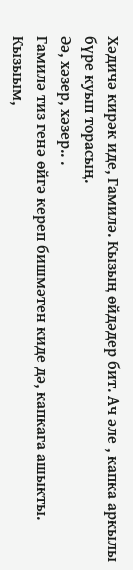Хәдичә кирәк иде, Гамилә. Кызың өйдәдер бит. Ач әле , капка аркылы бүре куып торасың.
Әә, хәзер, хәзер.. .
Гамилә тиз генә өйгә кереп бишмәтен киде дә, капкага ашыкты. Кызыым,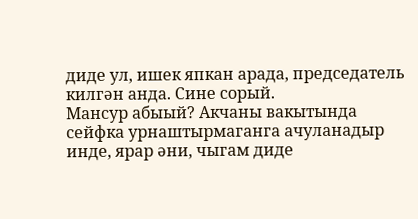диде ул, ишек япкан арада, председатель килгән анда. Сине сорый.
Мансур абыый? Акчаны вакытында сейфка урнаштырмаганга ачуланадыр инде, ярар әни, чыгам диде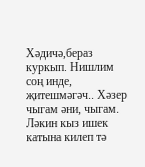Хәдичә,бераз куркып. Нишлим соң инде, җитешмәгәч.. Хәзер чыгам әни, чыгам.
Ләкин кыз ишек катына килеп тә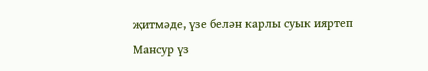җитмәде, үзе белән карлы суык ияртеп Мансур үз